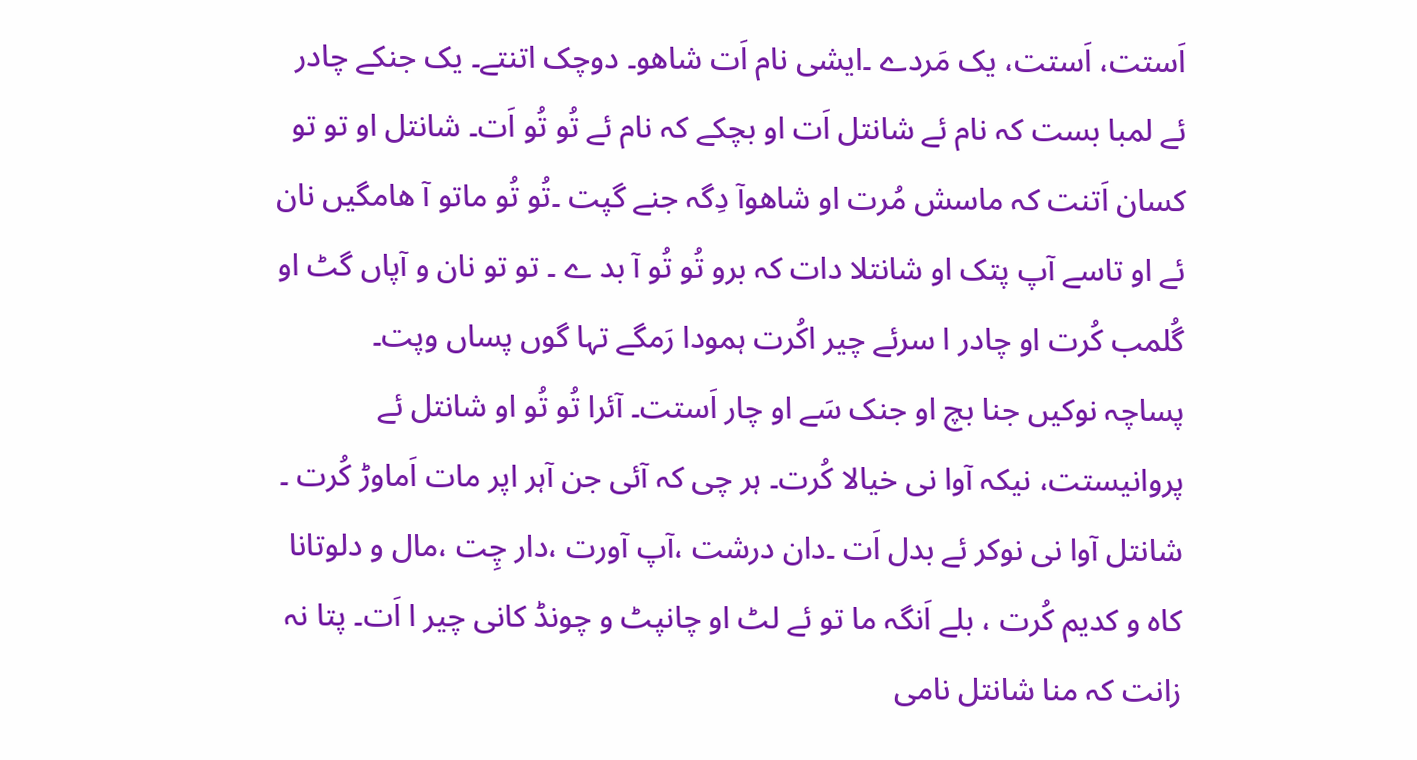اَستت، اَستت، یک مَردے ۔ایشی نام اَت شاھو۔ دوچک اتنتے۔ یک جنکے چادر ئے لمبا بست کہ نام ئے شانتل اَت او بچکے کہ نام ئے تُو تُو اَت۔ شانتل او تو تو کسان اَتنت کہ ماسش مُرت او شاھوآ دِگہ جنے گپت ۔تُو تُو ماتو آ ھامگیں نان ئے او تاسے آپ پتک او شانتلا دات کہ برو تُو تُو آ بد ے ۔ تو تو نان و آپاں گٹ او گُلمب کُرت او چادر ا سرئے چیر اکُرت ہمودا رَمگے تہا گوں پساں وپت۔
پساچہ نوکیں جنا بچ او جنک سَے او چار اَستت۔ آئرا تُو تُو او شانتل ئے پروانیستت، نیکہ آوا نی خیالا کُرت۔ ہر چی کہ آئی جن آہر اپر مات اَماوڑ کُرت ۔
شانتل آوا نی نوکر ئے بدل اَت ۔دان درشت ،آپ آورت ،دار چِت ،مال و دلوتانا کاہ و کدیم کُرت ، بلے اَنگہ ما تو ئے لٹ او چانپٹ و چونڈ کانی چیر ا اَت۔ پتا نہ زانت کہ منا شانتل نامی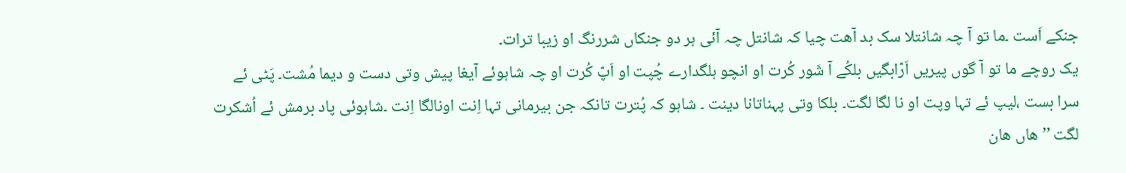جنکے اَست ۔ما تو آ چہ شانتلا سک بد آھت چیا کہ شانتل چہ آئی ہر دو جنکاں شررنگ او زیبا ترات۔
یک روچے ما تو آ گوں پیریں اَرّابگیں بلکُے آ شَور کُرت او انچو ہلگدارے چُپت او اَپّ کُرت او چہ شاہوئے آیغا پیش وتی دست و دیما مُشت۔ پَٹی ئے سرا بست ،لیپ ئے تہا وپت او نا لگا لگت۔ بلکا وتی پہناتانا دینت ۔ شاہو کہ پُترت تانکہ جن بیرمانی تہا اِنت اونالگا اِنت ۔شاہوئی پاد برمش ئے اُشکرت لگت ’’ھاں ھان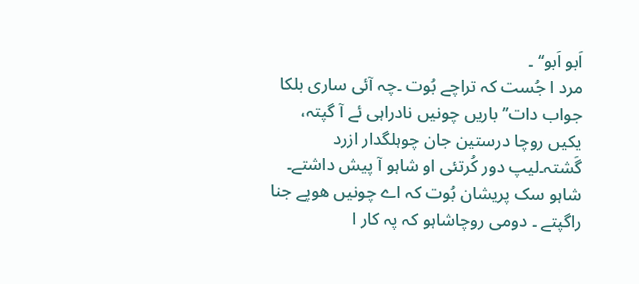اَبو اَبو‘‘ ۔
مرد ا جُست کہ تراچے بُوت ۔چہ آئی ساری بلکا جواب دات’’ باریں چونیں نادراہی ئے آ گپتہ، یکیں روچا درستین جان چوہلگدار ازرد گَشتہ۔لیپ دور کُرتئی او شاہو آ پیش داشتے۔ شاہو سک پریشان بُوت کہ اے چونیں ھوپے جنا راگپتے ۔ دومی روچاشاہو کہ پہ کار ا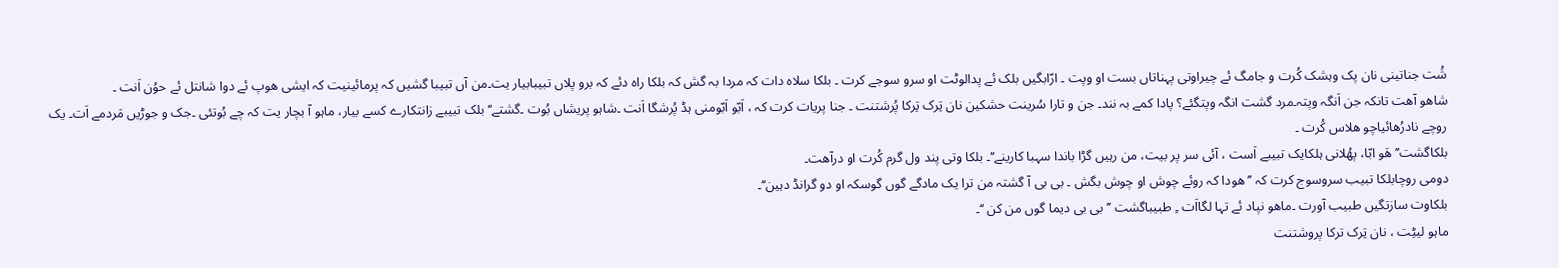شُت جناتینی نان پک وہشک کُرت و جامگ ئے چیراوتی پہناتاں بست او وپت ۔ ارّابگیں بلک ئے پدالوٹت او سرو سوجے کرت ۔ بلکا سلاہ دات کہ مردا بہ گش کہ بلکا راہ دئے کہ برو پلاں تبیبابیار یت۔من آں تبیبا گشیں کہ پرمائینیت کہ ایشی ھوپ ئے دوا شانتل ئے حوُن اَنت ۔
شاھو آھت تانکہ جن اَنگہ وپتہ۔مرد گشت انگہ وپتگئے؟ پادا کمے بہ نند۔ جن و تارا سُرینت حشکین نان تِرک تِرکا پُرشتنت ۔ جنا پریات کرت کہ ، اَبّو اَبّومنی ہڈ پُرشگا اَنت ۔شاہو پریشاں بُوت ۔گشتے‘‘ بلک تبیبے زانتکارے کسے بیار، ماہو آ بچار یت کہ چے بُوتئی ۔جک و جوڑیں مَردمے اَت۔ یک روچے نادرُھائیاچو ھلاس کُرت ۔
بلکاگشت’’ ھَو ابّا، پھُلانی ہلکایک تبیبے اَست ، آئی سر پر بیت، من رہیں گڑا باندا سہبا کارینے‘‘۔ بلکا وتی پند ول گرم کُرت او درآھت۔
دومی روچابلکا تبیب سروسوج کرت کہ ’’ھودا کہ روئے چوش او چوش بگش ۔ بی بی آ گشتہ من ترا یک مادگے گوں گوسکہ او دو گرانڈ دہین‘‘۔
بلکاوت سازتگیں طبیب آورت ۔ماھو نپاد ئے تہا لگااَت ۔ِ طبیباگشت ’’بی بی دیما گوں من کن ‘‘۔
ماہو لیٹِت ، نان تِرک ترکا پروشتنت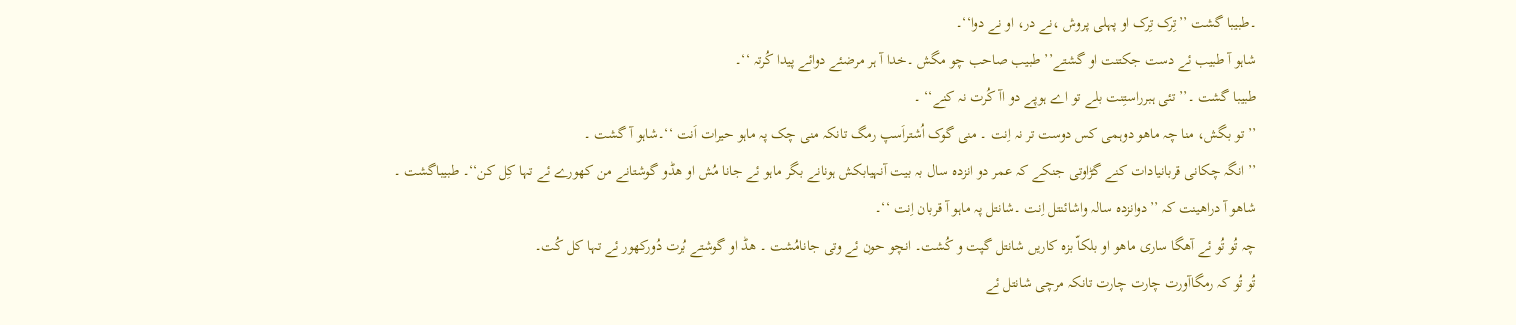۔طبیبا گشت ’’تِرک تِرک او پہلی پروش ،نے در، او نے دوا‘‘۔
شاہو آ طبیب ئے دست جکتنت او گشتے’’ طبیب صاحب چو مگش ۔خدا آ ہر مرضئے دوائے پیدا کُرتہ ‘‘۔
طبیبا گشت ۔’’ تئی ہبرراستِنت بلے تو اے ہوپے دو اآ کُرت نہ کنے‘‘ ۔
’’ تو بگش، منا چہ ماھو دوہمی کس دوست تر نہ اِنت ۔ منی گوک اُشتراَسپ رمگ تانکہ منی چک پہ ماہو حیرات اَنت ‘‘۔شاہو آ گشت ۔
’’ انگہ چکانی قربانیادات کنے گڑاوتی جنکے کہ عمر دو انزدہ سال بہ بیت آنہیابکش ہونانے بگر ماہو ئے جانا مُش او ھڈو گوشتانے من کھورے ئے تہا کِل کن‘‘۔ طبیباگشت ۔
شاھو آ دراھینت کہ ’’دوانزدہ سالہ واشائنتل اِنت ۔شانتل پہ ماہو آ قربان اِنت ‘‘۔
چہ تُو تُو ئے آھگا ساری ماھو او بلکاّ بزہ کاریں شانتل گپت و کُشت۔ انچو حون ئے وتی جانامُشت ۔ ھڈ او گوشتے بُرت دُورکھور ئے تہا کل کُت۔
تُو تُو کہ رمگاآورت چارت چارت تانکہ مرچی شانتل ئے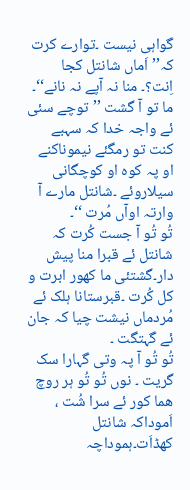گواہی نیست ۔توارے کرت کہ’’ اَماں شانتل کجا اِنت؟۔ منا نہ آپے نہ نانے‘‘۔
ما تو آ گشت ’’توچے سئی ئے واجہ خدا کہ سہبے کنت تو رمگئے نیموناکنے او پہ کوہ او کوچگانی سیلاروئے ۔شانتل مارے آ وارتہ اوآں مُرت ‘‘۔
تُو تُو آ جست کُرت کہ شانتل ئے قبرا منا پیش دار۔گشتئی ما کھور ابرت و کل کُرت ۔قبرستانا ہلک ئے مُردماں نیشت چیا کہ جان ئے گہتگت ۔
تُو تُو آ پہ وتی گہارا سک گریت ۔ نوں تُو تُو ہر روچ ھما کور ئے سرا شُت ، اَموداکہ شانتل کھڈاَت۔ہموداچہ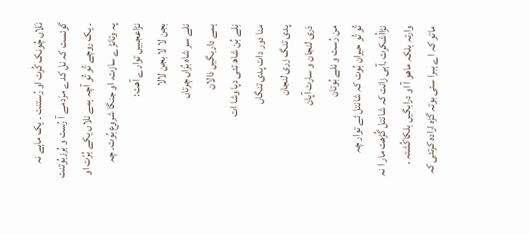نَلاں چُونک کُرت او رُستنت ۔ یک ماہے نہ گوئست کہ نل کدے مرَدمے آ رُست و بُرزبُوتنت ۔ یک روچے تُو تُو آچہ ہمے نلاں یکے بُرّت او پہ وتانڑے سازت، او جنگا شروع بُوت۔ چہ نڑاعجبیں توارے آھت:
بجن لا لا بجن لالا
نلے سر شاہ بُزاں چرتاں
ہمے داربگیں ذالان
نِلے بُن شاھ تئی دپا وشا ات
منا دور دات پدی تنگاں
پدی تنگ زری لنجان
ذری لنجان و سارت آپان
من رُست و نلے بُوتان
تُو تُو حیران بُوت کہ شانتل ئے توار چہ نڑااُشکرت ۔آہی زانت کہ شانتل گُڑھت مار ا نہ وارتہ بلکہ ماھو آ او درابگیں بلکاکُشتہ ۔
ماتو کہ اے ہبرا سئی بوتہ گڑہ ارادہ کرتئی کہ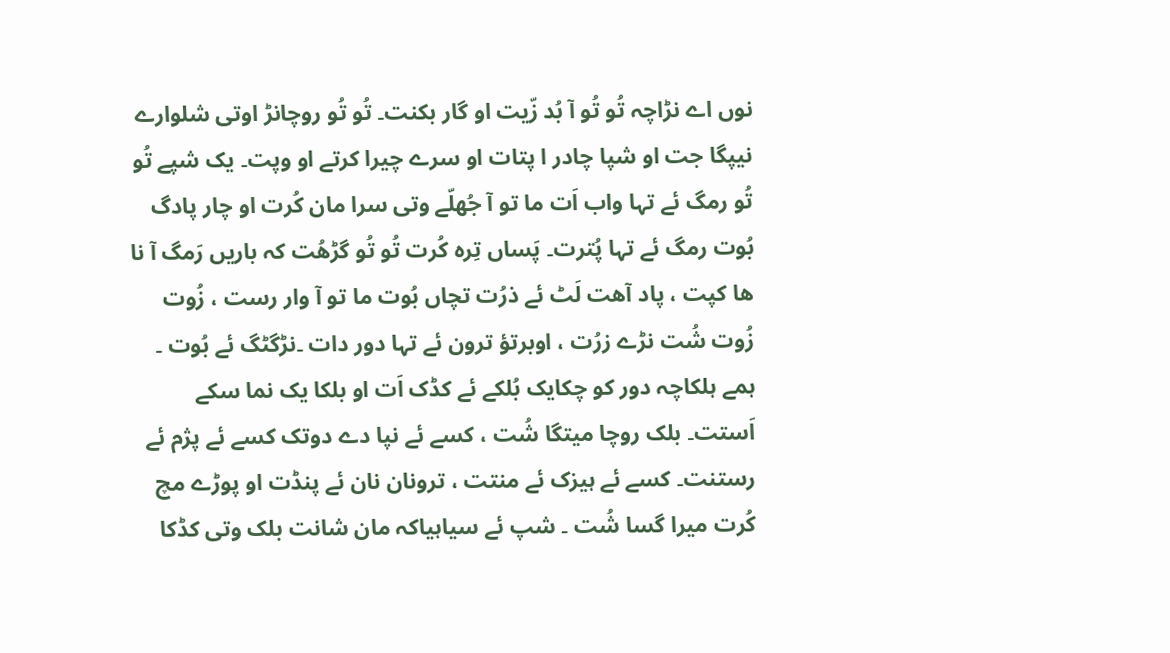نوں اے نڑاچہ تُو تُو آ بُد زّیت او گار بکنت۔ تُو تُو روچانڑ اوتی شلوارے نیپگا جت او شپا چادر ا پتات او سرے چیرا کرتے او وپت۔ یک شپے تُو تُو رمگ ئے تہا واب اَت ما تو آ جُھلّے وتی سرا مان کُرت او چار پادگ بُوت رمگ ئے تہا پُترت۔ پَساں تِرہ کُرت تُو تُو گڑھُت کہ باریں رَمگ آ نا ھا کپت ، پاد آھت لَٹ ئے ذرُت تچاں بُوت ما تو آ وار رست ، زُوت زُوت شُت نڑے زرُت ، اوبرتؤ ترون ئے تہا دور دات ۔نڑگٹگ ئے بُوت ۔
ہمے ہلکاچہ دور کو چکایک بُلکے ئے کڈک اَت او بلکا یک نما سکے اَستت۔ بلک روچا میتگا شُت ، کسے ئے نپا دے دوتک کسے ئے پژم ئے رستنت۔ کسے ئے ہیزک ئے منتت ، ترونان نان ئے پنڈت او پوڑے مچ کُرت میرا گسا شُت ۔ شپ ئے سیاہیاکہ مان شانت بلک وتی کڈکا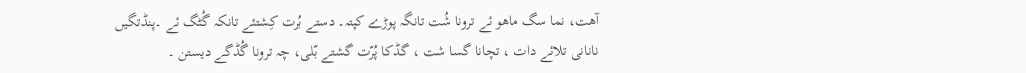آھت، نما سگ ماھو ئے ترونا شُت تانگہ پوڑے کپتہ۔ دستے بُرت کِشتئے تانکہ گُٹگ ئے ۔پنڈتگیں نانانی تلائے دات ، تچانا گسا شت ، گڈکا پُرّت گشتے بّلی، چہ ترونا گُڈگے دیستن ۔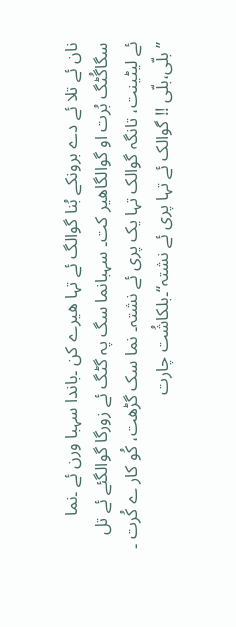نان ئے تلا ئے دے برونکے بُنا گوالگ ئے تہا ھیرے کن ۔باندا سہبا ورن ئے ۔نما سگاگُٹگ بُرت او گوالگاھیر کت۔ سہبانما سگ پہ گٹگ ئے زورگا گوالگئے ئے تل ئے لیٹینت، تانگہ گوالک تہا یک پری ئے نشتہ۔ نما سک گڑھت، کُو کار ے کُرت ۔
’’ بلّی،بلّی !! گوالک ئے تہا پری ئے نشتہ‘‘۔بلکاشُت چارت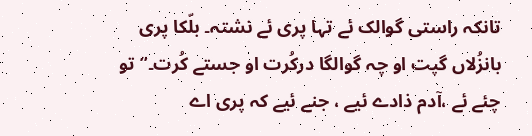تانکہ راستی گوالک ئے تہا پری ئے نشتہ۔ بلّکا پری بانزُلاں گپت او چہ گوالگا درکُرت او جستے کُرت۔’’ تو چئے ئے ،آدم ذادے ئیے ، جنے ئیے کہ پری اے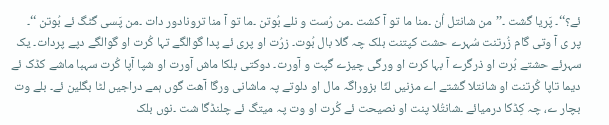ئے؟‘‘۔ پَریا گشت ۔’’من شانتل اُن ۔منا ما تو آ کشت ۔من رُست و نلے بُوتن ۔ما تو آ منا ترونادور دات ۔من پَسی گٹگ ئے بُوتن ‘‘۔
پر ی آ وتی گام زُرتنت سُہرے حشت کپتنت بلک چہ گلا بال بُوت۔ زرُت او پری ئے پدا گوالگے تہا کُرت او گوالگے دپے پردات۔ یک سہرئے حشتے بُرت او ذرگرے آ بہا کرت او ورگی چیزے گپت و آورت۔ دوکتی بلکا ماش آورت او شپا آپا کُرت سہبا ماشے کڈک ئے دیما تاپا کُرتنت او شانتلا گشتے اے مزنیں لٹّا بزوراگہ مال او دلوتے پہ ماشانی ورگا آھت گوں ہمے دراجیں لٹا بگلین ئے۔ بلے وت بچار ے، چہ کِڈکا درمیائے ۔شانتُلا پنت او نصیحت ئے کُرت او وت پہ میتگ ئے چلنڈگا شت ۔نوں بلک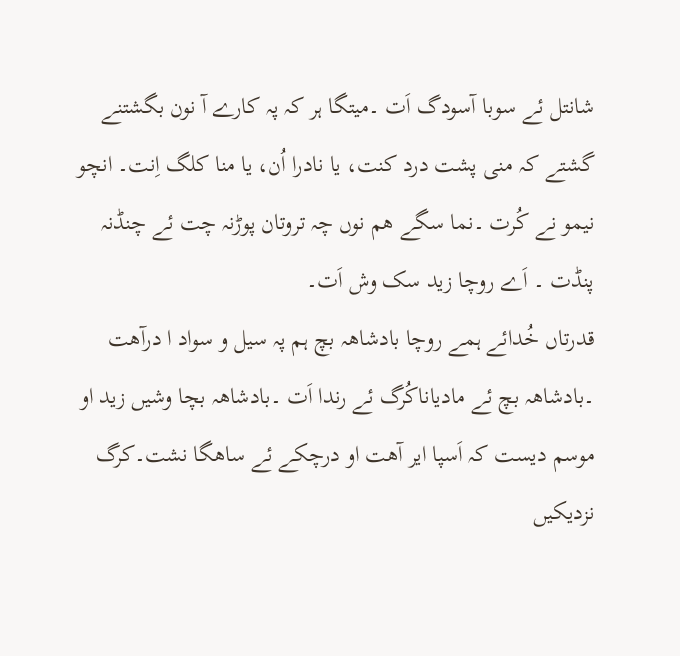شانتل ئے سوبا آسودگ اَت ۔میتگا ہر کہ پہ کارے آ نون بگشتنے گشتے کہ منی پشت درد کنت، یا نادرا اُن، یا منا کلگ اِنت۔ انچو نیمو نے کُرت ۔نما سگے ھم نوں چہ تروتان پوڑنہ چت ئے چنڈنہ پنڈت ۔ اَے روچا زید سک وش اَت۔
قدرتاں خُدائے ہمے روچا بادشاھہ بچ ہم پہ سیل و سواد ا درآھت ۔بادشاھہ بچ ئے مادیاناکُرگ ئے رندا اَت ۔بادشاھہ بچا وشیں زید او موسم دیست کہ اَسپا ایر آھت او درچکے ئے ساھگا نشت۔کرگ نزدیکیں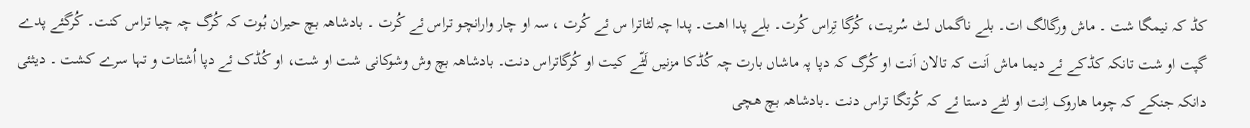کڈ کہ نیمگا شت ۔ ماش ورگالگ ات۔ بلے ناگماں لٹ سُریت، کُرگا تِراس کُرت۔ بلے پدا اھت۔ پدا چہ لٹاترا س ئے کُرت ، سہ او چار وارانچو تراس ئے کُرت ۔ بادشاھہ بچ حیران بُوت کہ کُرگ چہ چیا تراس کنت۔ کُرگئے پدے گپت او شت تانکہ کڈکے ئے دیما ماش اَنت کہ تالان اَنت او کُرگ کہ دپا پہ ماشاں بارت چہ کُڈکا مزنیں لَٹّے کیت او کُرگاتراس دنت۔ بادشاھہ بچ وش وشوکانی شت او شت، او کُڈک ئے دپا اُشتات و تہا سرے کشت ۔ دیثئی دانکہ جنکے کہ چوما ھاروک اِنت او لٹے دستا ئے کہ کُرتگا تراس دنت ۔بادشاھہ بچ ھچی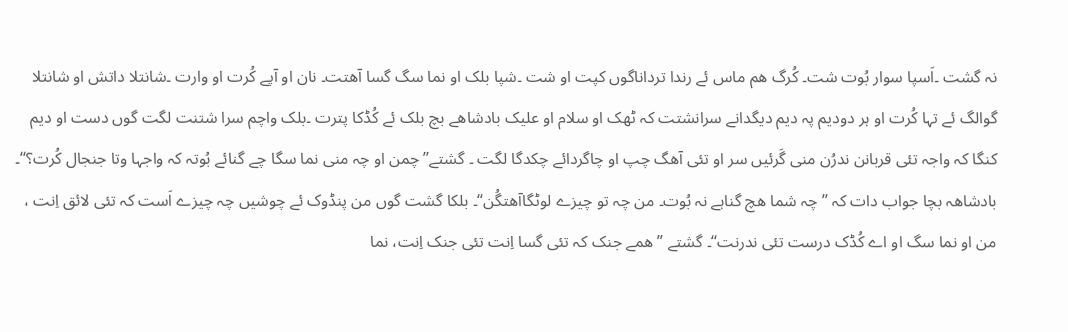نہ گشت ۔اَسپا سوار بُوت شت۔ کُرگ ھم ماس ئے رندا ترداناگوں کپت او شت ۔شپا بلک او نما سگ گسا آھتت۔ نان او آپے کُرت او وارت ۔شانتلا داتش او شانتلا گوالگ ئے تہا کُرت او ہر دودیم پہ دیم دیگدانے سرانشتت کہ ٹھک او سلام او علیک بادشاھے بچ بلک ئے کُڈکا پترت ۔بلک واچم سرا شتنت لگت گوں دست او دیم کنگا کہ واجہ تئی قربانن ندرُن منی گَرئیں سر او تئی آھگ چپ او چاگردائے چکدگا لگت ۔ گشتے’’ چمن او چہ منی نما سگا چے گنائے بُوتہ کہ واجہا وتا جنجال کُرت؟‘‘۔ بادشاھہ بچا جواب دات کہ ’’چہ شما ھچ گناہے نہ بُوت۔ من چہ تو چیزے لوٹگاآھتگُن‘‘۔ بلکا گشت گوں من پنڈوک ئے چوشیں چہ چیزے اَست کہ تئی لائق اِنت ، من او نما سگ او اے کُڈک درست تئی ندرنت‘‘۔ گشتے ’’ھمے جنک کہ تئی گسا اِنت تئی جنک اِنت، نما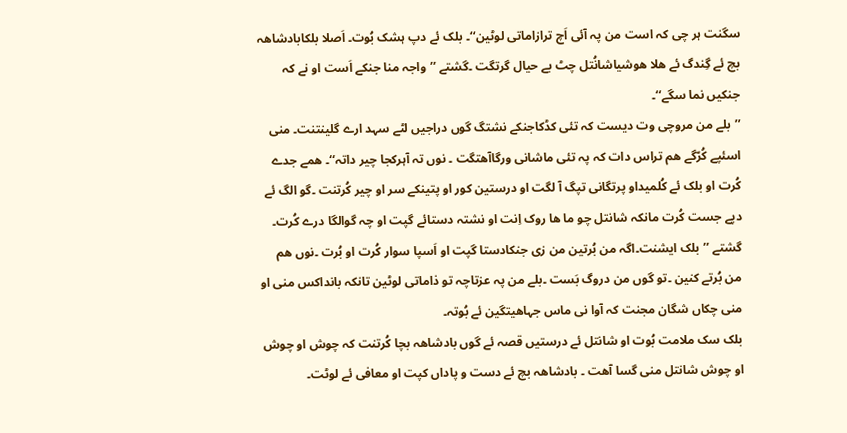سگنت ہر چی کہ است من پہ آئی اَچ ترازاماتی لوٹین‘‘۔ بلک ئے دپ ہشک بُوت۔ اَصلا بلکابادشاھہ بچ ئے گِندگ ئے ھلا ھوشیاشانُتل چٹ بے حیال گرتگت ۔گشتے ’’واجہ منا جنکے اَست او نے کہ جنکیں نما سگے‘‘۔
’’بلے من مروچی وت دیست کہ تئی کڈکاجنکے نشتگ گوں دراجیں لٹے سہد ارے گلینتنت۔ منی اسئپے کُرّگے ھم تراس دات کہ پہ تئی ماشانی ورگاآھتگت ۔ نوں تہ آہرکجا چیر داتہ‘‘۔ ھمے جدے کُرت او بلک ئے کُلمیداو پرتگانی تپگ آ لگت او درستین کور او پتینکے سر او چیر کُرتنت ۔گو الگ ئے دپے جست کُرت مانکہ شانتل چو ما ھا روک اِنت او نشتہ دستائے گپت او چہ گوالگا درے کُرت۔ گشتے ’’بلک ایشنت۔اگہ من بُرتین من زی جنکادستا گپت او اَسپا سوار کُرت او بُرت ۔نوں ھم من بُرتے کنین ۔تو گوں من دروگ بَست ۔بلے من پہ عزتاچہ تو ذاماتی لوٹین تانکہ بانداکس منی او منی چکاں شگان مجنت کہ آوا نی ماس جہاھیتگین ئے بُوتہ۔
بلک سک ملامت بُوت او شانتل ئے درستیں قصہ ئے گوں بادشاھہ بچا کُرتنت کہ چوش او چوش او چوش شانتل منی گسا آھت ۔ بادشاھہ بچ ئے دست و پاداں کپت او معافی ئے لوٹت۔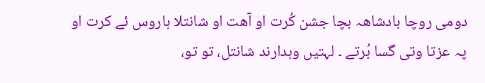دومی روچا بادشاھہ بچا جشن کُرت او آھت او شانتلا ہاروس ئے کرت او پہ عزتا وتی گسا بُرتے ۔ لہتیں وہدارند شانتل، تو تو،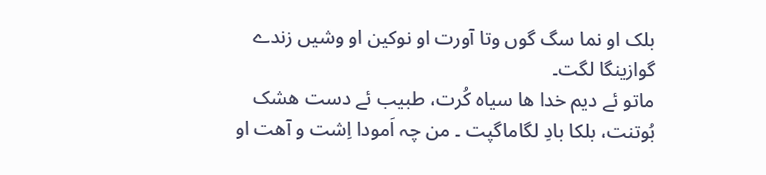بلک او نما سگ گوں وتا آورت او نوکین او وشیں زندے گوازینگا لگت۔
ماتو ئے دیم خدا ھا سیاہ کُرت، طبیب ئے دست ھشک بُوتنت، بلکا بادِ لگاماگپت ۔ من چہ اَمودا اِشت و آھت او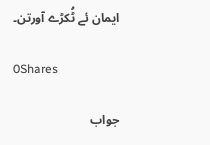ایمان ئے ٹُکڑے آورتن۔

0Shares

جواب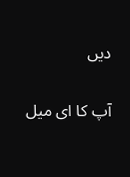دیں

آپ کا ای میل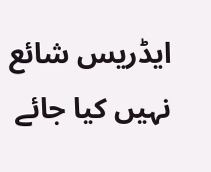ایڈریس شائع نہیں کیا جائے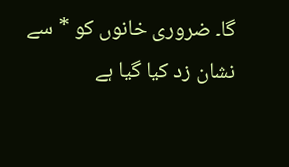گا۔ ضروری خانوں کو * سے نشان زد کیا گیا ہے